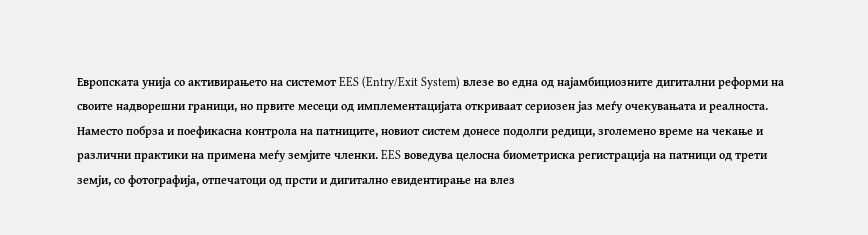Европската унија со активирањето на системот EES (Entry/Exit System) влезе во една од најамбициозните дигитални реформи на своите надворешни граници, но првите месеци од имплементацијата откриваат сериозен јаз меѓу очекувањата и реалноста.
Наместо побрза и поефикасна контрола на патниците, новиот систем донесе подолги редици, зголемено време на чекање и различни практики на примена меѓу земјите членки. EES воведува целосна биометриска регистрација на патници од трети земји, со фотографија, отпечатоци од прсти и дигитално евидентирање на влез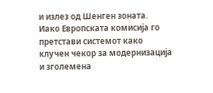и излез од Шенген зоната.
Иако Европската комисија го претстави системот како клучен чекор за модернизација и зголемена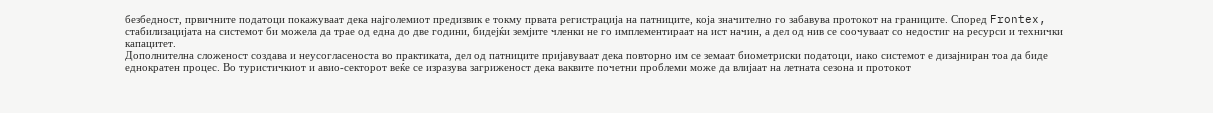безбедност, првичните податоци покажуваат дека најголемиот предизвик е токму првата регистрација на патниците, која значително го забавува протокот на границите. Според Frontex, стабилизацијата на системот би можела да трае од една до две години, бидејќи земјите членки не го имплементираат на ист начин, а дел од нив се соочуваат со недостиг на ресурси и технички капацитет.
Дополнителна сложеност создава и неусогласеноста во практиката, дел од патниците пријавуваат дека повторно им се земаат биометриски податоци, иако системот е дизајниран тоа да биде еднократен процес. Во туристичкиот и авио-секторот веќе се изразува загриженост дека ваквите почетни проблеми може да влијаат на летната сезона и протокот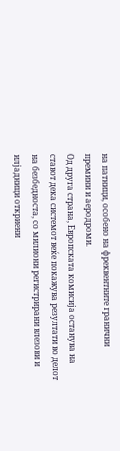на патници, особено на фреквентните гранични премини и аеродроми.
Од друга страна, Европската комисија останува на ставот дека системот веќе покажува резултати во делот на безбедноста, со милиони регистрирани влезови и илјадници откриени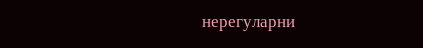нерегуларни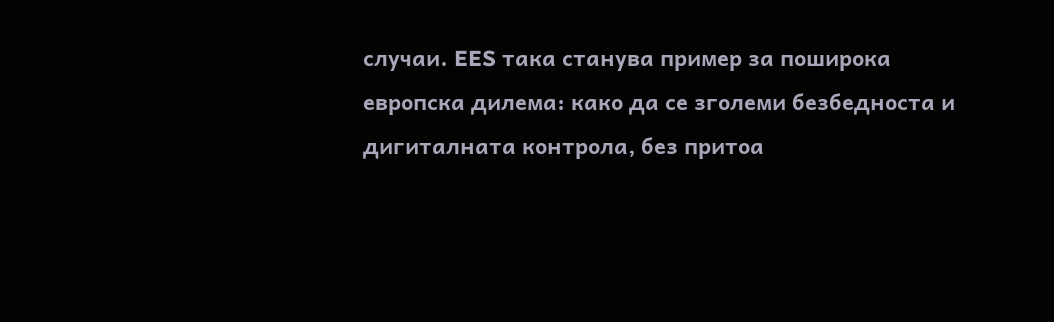случаи. EES така станува пример за поширока европска дилема: како да се зголеми безбедноста и дигиталната контрола, без притоа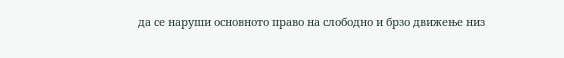да се наруши основното право на слободно и брзо движење низ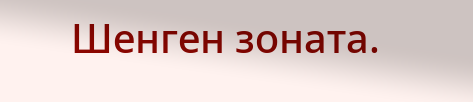Шенген зоната.